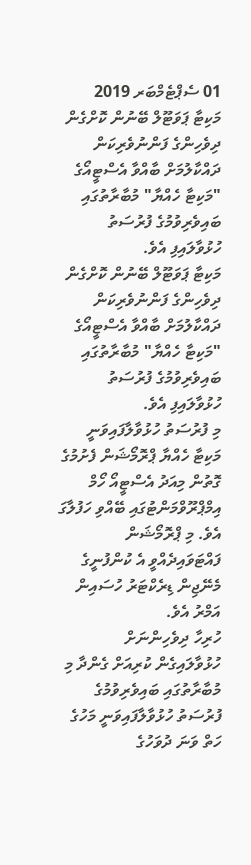01 ސެޕްޓެމްބަރ 2019
މަކިޓާ ޕަވަޓޫލް ބޭނުން ކޮށްގެން ދިވެހިންގެ ފަންނުވެރިކަން ދައްކާލުމަށް ބާއްވާ އެސްޓީއޯގެ "މަކިޓާ ހެއްޔާ" މުބާރާތުގައި ބައިވެރިވުމުގެ ފުރުސަތު ހުޅުވާލައިފި އެވެ.
މަކިޓާ ޕަވަޓޫލް ބޭނުން ކޮށްގެން ދިވެހިންގެ ފަންނުވެރިކަން ދައްކާލުމަށް ބާއްވާ އެސްޓީއޯގެ "މަކިޓާ ހެއްޔާ" މުބާރާތުގައި ބައިވެރިވުމުގެ ފުރުސަތު ހުޅުވާލައިފި އެވެ.
މި ފުރުސަތު ހުޅުވާލާފައިވަނީ މަކިޓާ ހެއްޔާ ޕްރޮމޯޝަން ފެށުމުގެ ގޮތުން މިއަދު އެސްޓީއޯ ހޯމް އިމްޕްރޫވްމަންޓުގައި ބޭއްވި ހަފުލާގަ އެވެ. މި ޕްރޮމޯޝަން ފައްޓަވައިދެއްވީ އެ ކުންފުނީގެ މެނޭޖިން ޑިރެކްޓަރު ހުސައިން އަމްރު އެވެ.
ހުރިހާ ދިވެހިންނަށް ހުޅުވާލައިގެން ކުރިއަށް ގެންދާ މި މުބާރާތުގައި ބައިވެރިވުމުގެ ފުރުސަތު ހުޅުވާލާފައިވަނީ މަހުގެ ހަތް ވަނަ ދުވަހުގެ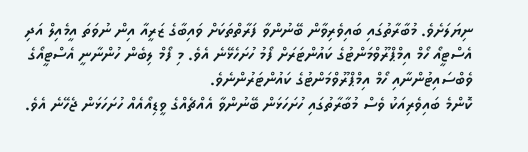ނިޔަލަށެވެ. މުބާރާތުގައި ބައިވެރިވާން ބޭނުންވާ ފަރާތްތަކަށް ވައިބާގެ ޒަރީއާ އިން ނުވަތަ އީމެއިލް އަދި އެސްޓީއޯ ހޯމް އިމްޕްރޫވްމަންޓުގެ ކައުންޓަރަށް ފޯމު ހުށަހެޅޭނެ އެވެ. މި ފޯމް ލިބެން ހުންނާނީ އެސްޓީއޯގެ ވެބްސައިޓުންނާއި ހޯމް އިމްޕްރޫވްމަންޓުގެ ކައުންޓަރުންނެވެ.
ކޮންމެ ބައިވެރިއަކު ވެސް މުބާރާތުގައި ހުށަހަޅަން ބޭނުންވާ އެއްޗެއްގެ ވީޑިއޯއެއް ހުށަހަޅަން ޖެހޭނެ އެވެ.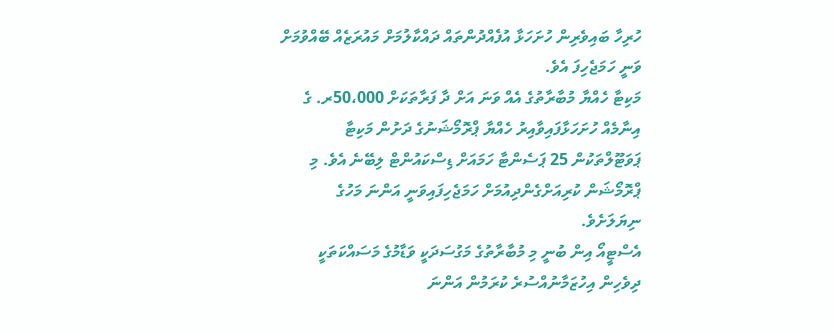ހުރިހާ ބައިވެރިން ހުށަހަޅާ އުފެއްދުންތައް ދައްކާލުމަށް މައުރަޒެއް ބޭއްވުމަށް ވަނީ ހަމަޖެހިފަ އެވެ.
މަކިޓާ ހެއްޔާ މުބާރާތުގެ އެއް ވަނަ އަށް ދާ ފަރާތަކަށް 50،000ރ. ގެ އިނާމެއް ހުށަހަޅާފައިވާއިރު ހެއްޔާ ޕްރޮމޯޝަނުގެ ދަށުން މަކިޓާ ޕަވަޓޫލްތަކުން 25 ޕަސެންޓާ ހަމައަށް ޑިސްކައުންޓް ލިބޭނެ އެވެ. މި ޕްރޮމޯޝަން ކުރިއަށްގެންދިއުމަށް ހަމަޖެހިފައިވަނީ އަންނަ މަހުގެ ނިޔަލަށެވެ.
އެސްޓީއޯ އިން ބުނީ މި މުބާރާތުގެ މަގުސަދަކީ ވަޑާމުގެ މަސައްކަތަކީ ދިވެހިން އިހުޒަމާނުއްސުރެ ކުރަމުން އަންނަ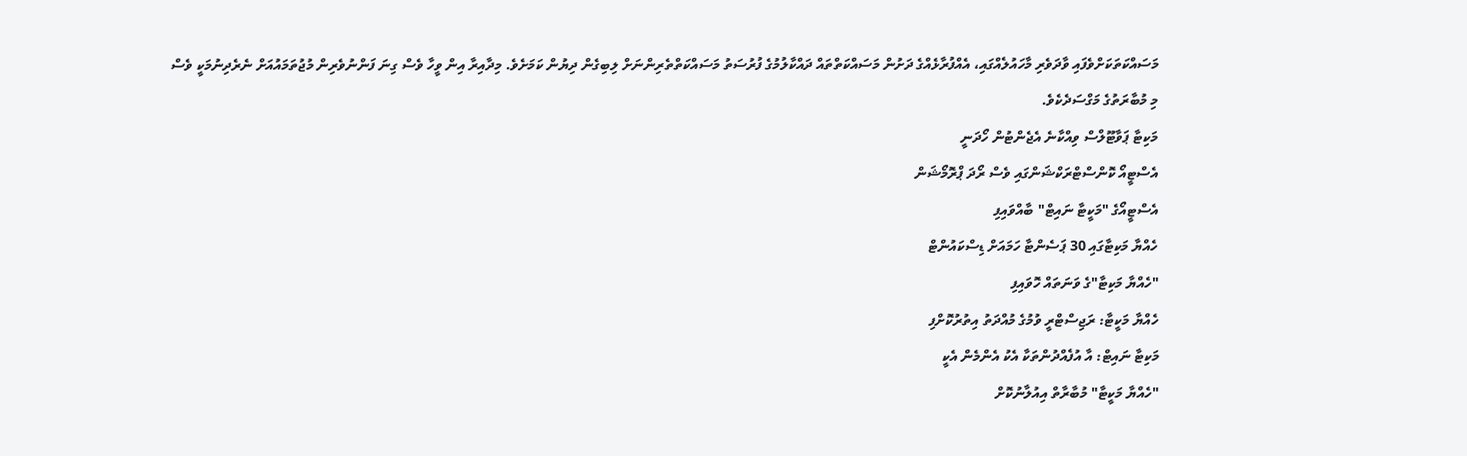މަސައްކަތަކަށްވެފައި ވާދަވެރި މާހައުލެއްގައި، އެއްފުރާޅެއްގެ ދަށުން މަސައްކަތްތައް ދައްކާލުމުގެ ފުރުސަތު މަސައްކަތްތެރިންނަށް ލިބިގެން ދިޔުން ކަމަށެވެ. މިދާއިރާ އިން ވީހާ ވެސް ގިނަ ފަންނުވެރިން މުޖުތަމައުއަށް ނެރެދިނުމަކީ ވެސް މި މުބާރަތުގެ މަގްސަދެކެވެ.
މަކިޓާ ޕަވާޓޫލްސް ވިއްކާނެ އެޖެންޓުން ހޯދަނީ
އެސްޓީއޯ ކޮންސްޓްރަކްޝަންގައި ވެސް ރޯދަ ޕްރޮމޯޝަން
އެސްޓީއޯގެ "މަކީޓާ ނައިޓް" ބާއްވައިފި
ހެއްޔާ މަކިޓާގައި 30 ޕަސެންޓާ ހަމައަށް ޑިސްކައުންޓް
"ހެއްޔާ މަކިޓާ"ގެ ވަނަތައް ހޮވައިފި
ހެއްޔާ މަކީޓާ: ރަޖިސްޓްރީ ވުމުގެ މުއްދަތު އިތުރުކޮށްފި
މަކިޓާ ނައިޓް: އާ އުފެއްދުންތަކާ އެކު އެންމެން އެކީ
"ހެއްޔާ މަކީޓާ" މުބާރާތް އިއުލާނުކޮށް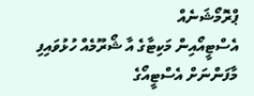ޕްރޮމޯޝަނެއް
އެސްޓީއޯއިން މަކިޓާގެ އާ ޝޯރޫމެއް ހުޅުވައިފި
މާފަންނަށް އެސްޓީއޯގެ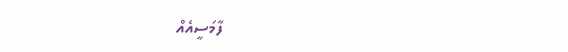ފާމަސީއެއް